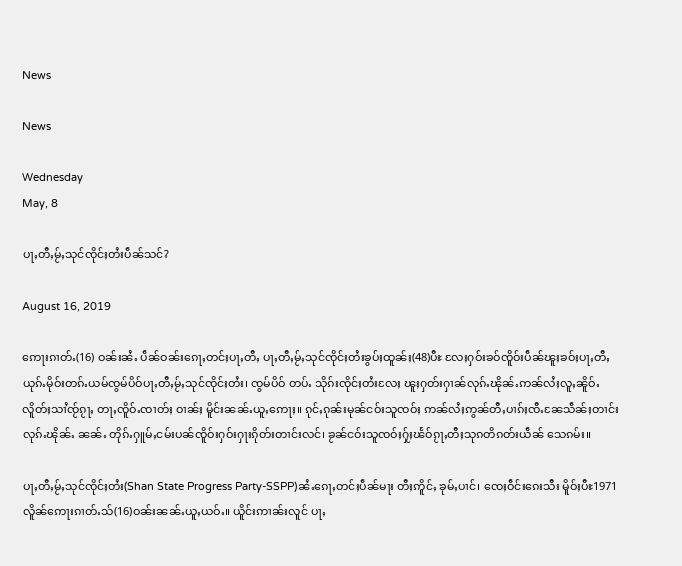News

News

Wednesday
May, 8

ပႃႇတီႇမႂ်ႇသုင်ၸိုင်ႈတႆးပဵၼ်သင်?

August 16, 2019

ဢေႃးၵၢတ်ႉ(16) ဝၼ်းၼႆႉ ပဵၼ်ဝၼ်းၵေႃႇတင်ႈပႃႇတီႇ ပႃႇတီႇမႂ်ႇသုင်ၸိုင်ႈတႆးၶွပ်ႈထူၼ်ႈ(48)ပီႊ လႄႈႁဝ်းၶဝ်ၸိူဝ်းပဵၼ်ၽူႈၶဝ်ႈပႃႇတီႇ ယုၵ်ႉမိုဝ်းတၵ်ႉယမ်ၸွမ်ပိဝ်ပႃႇတီႇမႂ်ႇသုင်ၸိုင်ႈတႆး၊ ၸွမ်ပိဝ် တပ်ႉ သိုၵ်းၸိုင်ႈတႆးလႄႈ ၽူႈႁတ်းႁၢၼ်လုၵ်ႉၽိုၼ်ႉဢၼ်လႆႈလူႇၼိူဝ်ႉလိူတ်ႈသၢႆၸႂ်ၵႂႃႇ တႃႇၸိူဝ်ႉၸၢတ်ႈ ဝၢၼ်ႈ မိူင်းၼၼ်ႉယူႇဢေႃႈ။ ၵုင်ႇၵုၼ်းမုၼ်ငဝ်းသူၸဝ်ႈ ဢၼ်လႆႈဢွၼ်တီႇပၢၵ်ႈၸီႉၼႄသဵၼ်ႈတၢင်းလုၵ်ႉၽိုၼ်ႉ ၼၼ်ႉ တိုၵ်ႉႁူမ်ႇငမ်းပၼ်ၸိူဝ်းႁဝ်းႁႃးၵိုတ်းတၢင်းလင်၊ ၶႂၼ်ငဝ်းသူၸဝ်ႈႁႂ်ႈၽႅဝ်ၵႂႃႇတီႈသုၵတိၵတ်းယဵၼ် သေၵမ်း။

ပႃႇတီႇမႂ်ႇသုင်ၸိုင်ႈတႆး(Shan State Progress Party-SSPP)ၼႆႉၵေႃႇတင်ႈပဵၼ်မႃး တီႈဢိူင်ႇ ၶုမ်ႇပၢင်၊ ၸေႈဝဵင်းၵေးသီး မိူဝ်ႈပီႊ1971 လိူၼ်ဢေႃးၵၢတ်ႉသ်(16)ဝၼ်းၼၼ်ႉယူႇယဝ်ႉ။ ယိူင်းဢၢၼ်းလူင် ပႃႇ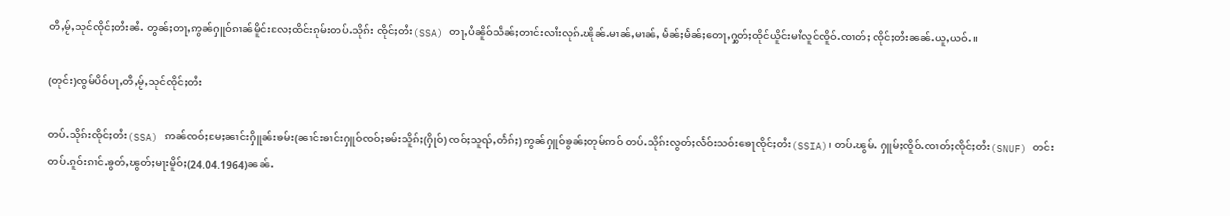တီႇမႂ်ႇသုင်ၸိုင်ႈတႆးၼႆႉ တွၼ်ႈတႃႇဢွၼ်ႁူဝ်ၵၢၼ်မိူင်းလႄႈထိင်းၵုမ်းတပ်ႉသိုၵ်း ၸိုင်ႈတႆး(SSA) တႃႇပႆၼိူဝ်သဵၼ်ႈတၢင်းလၢႆးလုၵ်ႉၽိုၼ်ႉမၢၼ်ႇမၢၼ်ႇ မႅၼ်ႈမႅၼ်ႈတေႃႇႁွတ်ႈထိုင်ယိူင်းမၢႆလူင်ၸိူဝ်ႉၸၢတ်ႈ ၸိုင်ႈတႆးၼၼ်ႉယူႇယဝ်ႉ။

(တုင်း)ၸွမ်ပိဝ်ပႃႇတီႇမႂ်ႇသုင်ၸိုင်ႈတႆး

တပ်ႉသိုၵ်းၸိုင်ႈတႆး(SSA) ဢၼ်ၸဝ်ႈမႄႈၼၢင်းႁိူၼ်းၶမ်း(ၼၢင်းၶၢင်းႁူဝ်ၸဝ်ႈၶမ်းသိူၵ်ႈ(ႁိုဝ်) ၸဝ်ႈသူၺ်ႇတႅၵ်ႈ) ဢွၼ်ႁူဝ်ၶွၼ်ႈတုမ်ဢဝ် တပ်ႉသိုၵ်းလွတ်ႈလႅဝ်းသဝ်းၶေႃၸိုင်ႈတႆး(SSIA)၊ တပ်ႉၽွမ်ႉ ႁူမ်ႈၸိူဝ်ႉၸၢတ်ႈၸိုင်ႈတႆး(SNUF) တင်းတပ်ႉၵူဝ်းၵၢင်ႉၶွတ်ႇၽွတ်ႈမႃးမိူဝ်ႈ(24.04.1964)ၼၼ်ႉ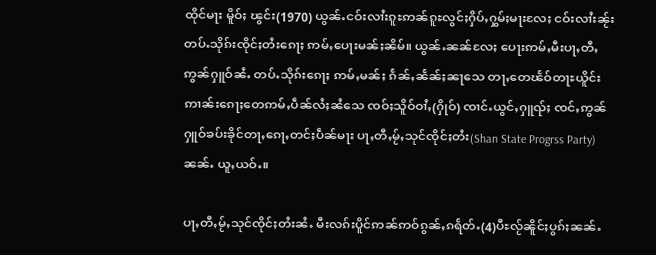ထိုင်မႃး မိူဝ်ႈ ၽွင်း(1970) ယွၼ်ႉငဝ်းလၢႆးၵူႊဢၼ်ၵူႊလွင်ႈႁိပ်ႇႁွမ်ႈမႃးလႄႈ ငဝ်းလၢႆးၼႂ်းတပ်ႉသိုၵ်းၸိုင်ႈတႆးၵေႃႈ ဢမ်ႇပေႃးမၼ်ႈၼိမ်။ ယွၼ်ႉၼၼ်လႄႈ ပေႃးဢမ်ႇမီးပႃႇတီႇဢွၼ်ႁူဝ်ၼႆႉ တပ်ႉသိုၵ်းၵေႃႈ ဢမ်ႇမၼ်ႈ ၵႅၼ်ႇၼႅၼ်ႈၼႃသေ တႃႇတေၽႅဝ်တႃႊယိူင်းဢၢၼ်းၵေႃႈတေဢမ်ႇပဵၼ်လႆႈၼႆသေ ၸဝ်ႈသိူဝ်ဝၢႆႇ(ႁိုဝ်) ၸၢင်ႉယွင်ႇႁူၺ်ႈ ၸင်ႇဢွၼ်ႁူဝ်ၶပ်းၶိုင်တႃႇၵေႃႇတင်ႈပဵၼ်မႃး ပႃႇတီႇမႂ်ႇသုင်ၸိုင်ႈတႆး(Shan State Progrss Party) ၼၼ်ႉ ယူႇယဝ်ႉ။

ပႃႇတီႇမႂ်ႇသုင်ၸိုင်ႈတႆးၼႆႉ မီးလၵ်းပိူင်ဢၼ်ဢဝ်ၵွၼ်ႇၵရႅတ်ႉ(4)ပီႊလႂ်ၼိူင်ႈပွၵ်ႈၼၼ်ႉ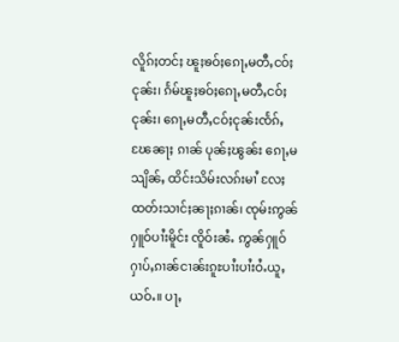လိူၵ်ႈတင်ႈ ၽူႈၶဝ်ႈၵေႃႇမတီႇငဝ်ႈငုၼ်း၊ ၵႅမ်ၽူႈၶဝ်ႈၵေႃႇမတီႇငဝ်ႈငုၼ်း၊ ၵေႃႇမတီႇငဝ်ႈငုၼ်းၸႅၵ်ႇၽႄၼႃႈ ၵၢၼ် ပုၼ်ႈၽွၼ်း ၵေႃႇမသျိၼ်ႇ ထိင်းသိမ်းလၵ်းမၢႆ လႄႈထတ်းသၢင်ႈၼႃႈၵၢၼ်၊ ၸုမ်းဢွၼ်ႁူဝ်ပၢႆးမိူင်း ၸိူဝ်းၼႆႉ ဢွၼ်ႁူဝ်ႁၢပ်ႇၵၢၼ်ငၢၼ်းၵူႊပၢႆးပၢႆးဝႆႉယူႇယဝ်ႉ။ ပႃႇ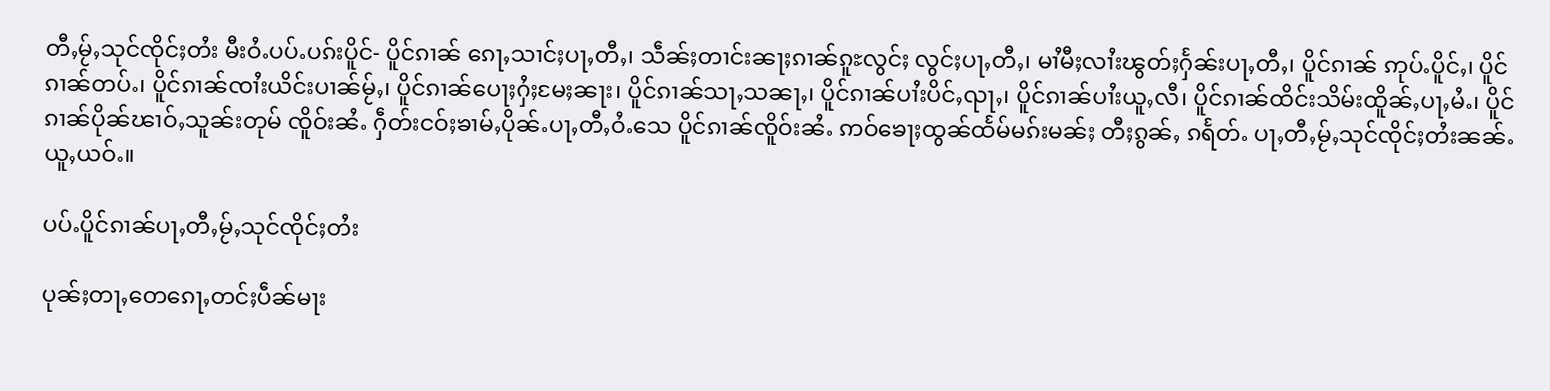တီႇမႂ်ႇသုင်ၸိုင်ႈတႆး မီးဝႆႉပပ်ႉပၵ်းပိူင်- ပိူင်ၵၢၼ် ၵေႃႇသၢင်ႈပႃႇတီႇ၊ သဵၼ်ႈတၢင်းၼႃႈၵၢၼ်ၵူႊလွင်ႈ လွင်ႈပႃႇတီႇ၊ မၢႆမီႈလၢႆးၽွတ်ႈႁႅၼ်းပႃႇတီႇ၊ ပိူင်ၵၢၼ် ဢုပ်ႉပိူင်ႇ၊ ပိူင်ၵၢၼ်တပ်ႉ၊ ပိူင်ၵၢၼ်ၸၢႆးယိင်းပၢၼ်မႂ်ႇ၊ ပိူင်ၵၢၼ်ပေႃႈႁႆႈမႄႈၼႃး၊ ပိူင်ၵၢၼ်သႃႇသၼႃႇ၊ ပိူင်ၵၢၼ်ပၢႆးပိင်ႇၺႃႇ၊ ပိူင်ၵၢၼ်ပၢႆးယူႇလီ၊ ပိူင်ၵၢၼ်ထိင်းသိမ်းထိူၼ်ႇပႃႇမႆႉ၊ ပိူင်ၵၢၼ်ပိုၼ်ၽၢဝ်ႇသူၼ်းတုမ် ၸိူဝ်းၼႆႉ ႁဵတ်းငဝ်ႈၶၢမ်ႇပိုၼ်ႉပႃႇတီႇဝႆႉသေ ပိူင်ၵၢၼ်ၸိူဝ်းၼႆႉ ဢဝ်ၶေႃႈထွၼ်ထႅမ်မၵ်းမၼ်ႈ တီႈၵွၼ်ႇ ၵရႅတ်ႉ ပႃႇတီႇမႂ်ႇသုင်ၸိုင်ႈတႆးၼၼ်ႉယူႇယဝ်ႉ။

ပပ်ႉပိူင်ၵၢၼ်ပႃႇတီႇမႂ်ႇသုင်ၸိုင်ႈတႆး

ပုၼ်ႈတႃႇတေၵေႃႇတင်ႈပဵၼ်မႃး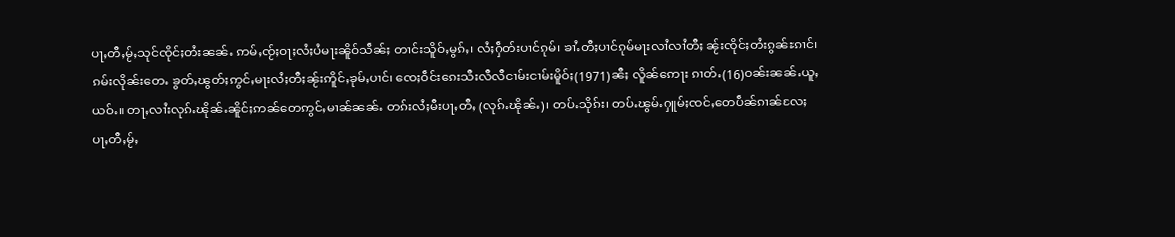ပႃႇတီႇမႂ်ႇသုင်ၸိုင်ႈတႆးၼၼ်ႉ ဢမ်ႇၸႂ်ႈဝႃႈလႆႈပႆမႃးၼိူဝ်သဵၼ်ႈ တၢင်းသိူဝ်ႇမွၵ်ႇ၊ လႆႈႁဵတ်းပၢင်ၵုမ်၊ ၶၢႆႉတီႈပၢင်ၵုမ်မႃးလၢႆလၢႆတီႈ ၼႂ်းၸိုင်ႈတႆးၵွၼ်ႊၵၢင်၊ ၵမ်းလိုၼ်းတေႉ ၶွတ်ႇၽွတ်ႈဢွင်ႇမႃးလႆႈတီႈၼႂ်းဢိူင်ႇၶုမ်ႇပၢင်၊ ၸေႈဝဵင်းၵေးသီးလီလီငၢမ်းငၢမ်းမိူဝ်ႈ(1971)ၼီႈ လိူၼ်ဢေႃး ၵၢတ်ႉ(16)ဝၼ်းၼၼ်ႉယူႇယဝ်ႉ။ တႃႇလၢႆးလုၵ်ႉၽိုၼ်ႉၼိူင်ႈဢၼ်တေဢွင်ႇမၢၼ်ၼၼ်ႉ တၵ်းလႆႈမီးပႃႇတီႇ (လုၵ်ႉၽိုၼ်ႉ)၊ တပ်ႉသိုၵ်း၊ တပ်ႉၽွမ်ႉႁူမ်ႈၸင်ႇတေပဵၼ်ၵၢၼ်လႄႈ ပႃႇတီႇမႂ်ႇ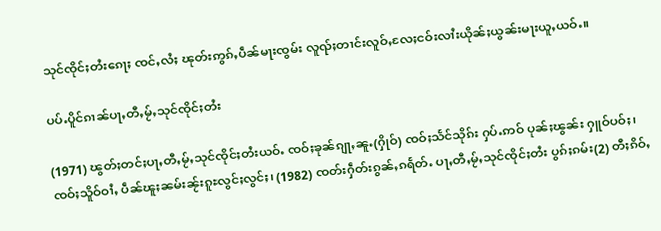သုင်ၸိုင်ႈတႆးၵေႃႈ ၸင်ႇလႆႈ ၽုတ်းဢွၵ်ႇပဵၼ်မႃးၸွမ်း လူၺ်ႈတၢင်းလူဝ်ႇလႄႈငဝ်းလၢႆးယိုၼ်ႈယွၼ်းမႃးယူႇယဝ်ႉ။

ပပ်ႉပိူင်ၵၢၼ်ပႃႇတီႇမႂ်ႇသုင်ၸိုင်ႈတႆး

(1971) ၽွတ်ႈတင်ႈပႃႇတီႇမႂ်ႇသုင်ၸိုင်ႈတႆးယဝ်ႉ ၸဝ်ႈၶုၼ်ၵျႃႇၼူႉ(ႁိုဝ်) ၸဝ်ႈသႅင်သိုၵ်း ႁပ်ႉဢဝ် ပုၼ်ႈၽွၼ်း ႁူဝ်ပဝ်ႈ၊ ၸဝ်ႈသိူဝ်ဝၢႆႇ ပဵၼ်ၽူႈၼမ်းၼႂ်းၵူႊလွင်ႈလွင်ႈ၊ (1982) ၸတ်းႁဵတ်းၵွၼ်ႇၵရႅတ်ႉ ပႃႇတီႇမႂ်ႇသုင်ၸိုင်ႈတႆး ပွၵ်ႈၵမ်း(2) တီႈၵိဝ်ႇ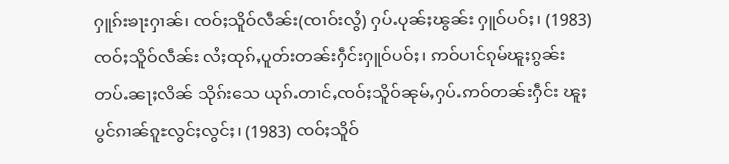ႁူၵ်းၶႃးႁၢၼ်၊ ၸဝ်ႈသိူဝ်လဵၼ်း(ၸၢဝ်းလွႆ) ႁပ်ႉပုၼ်ႈၽွၼ်း ႁူဝ်ပဝ်ႈ၊ (1983) ၸဝ်ႈသိူဝ်လဵၼ်း လႆႈထုၵ်ႇပူတ်းတၼ်းႁဵင်းႁူဝ်ပဝ်ႈ၊ ဢဝ်ပၢင်ၵုမ်ၽူႈၵွၼ်းတပ်ႉၼႃႈလိၼ် သိုၵ်းသေ ယုၵ်ႉတၢင်ႇၸဝ်ႈသိူဝ်ၼုမ်ႇႁပ်ႉဢဝ်တၼ်းႁဵင်း ၽူႈပွင်ၵၢၼ်ၵူႊလွင်ႈလွင်ႈ၊ (1983) ၸဝ်ႈသိူဝ်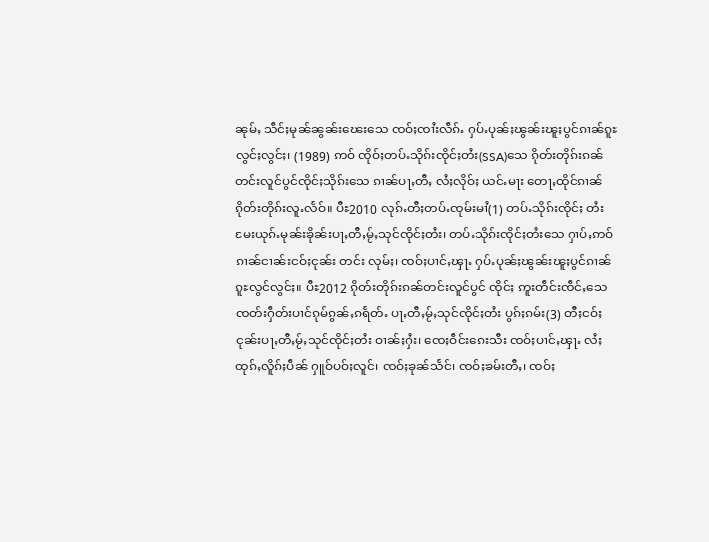ၼုမ်ႇ သဵင်ႈမုၼ်ၼွၼ်းၽေးသေ ၸဝ်ႈၸၢႆးလဵၵ်ႉ ႁပ်ႉပုၼ်ႈၽွၼ်းၽူႈပွင်ၵၢၼ်ၵူႊလွင်ႈလွင်ႈ၊ (1989) ဢဝ် ၸိုဝ်ႈတပ်ႉသိုၵ်းၸိုင်ႈတႆး(SSA)သေ ၵိုတ်းတိုၵ်းၵၼ်တင်းလူင်ပွင်ၸိုင်ႈသိုၵ်းသေ ၵၢၼ်ပႃႇတီႇ လႆႈလိုဝ်ႈ ယင်ႉမႃး တေႃႇထိုင်ၵၢၼ်ၵိုတ်းတိုၵ်းလူႉလႅဝ်။ ပီႊ2010 လုၵ်ႉတီႈတပ်ႉၸုမ်းမၢႆ(1) တပ်ႉသိုၵ်းၸိုင်ႈ တႆး မႄးယုၵ်ႉမုၼ်းၶိုၼ်းပႃႇတီႇမႂ်ႇသုင်ၸိုင်ႈတႆး၊ တပ်ႉသိုၵ်းၸိုင်ႈတႆးသေ ႁၢပ်ႇဢဝ်ၵၢၼ်ငၢၼ်းငဝ်ႈငုၼ်း တင်း လုမ်ႈ၊ ၸဝ်ႈပၢင်ႇၾႃႉ ႁပ်ႉပုၼ်ႈၽွၼ်းၽူႈပွင်ၵၢၼ်ၵူႊလွင်လွင်ႈ။ ပီႊ2012 ၵိုတ်းတိုၵ်းၵၼ်တင်းလူင်ပွင် ၸိုင်ႈ ဢူးတဵင်းၸဵင်ႇသေ ၸတ်းႁဵတ်းပၢင်ၵုမ်ၵွၼ်ႇၵရႅတ်ႉ ပႃႇတီႇမႂ်ႇသုင်ၸိုင်ႈတႆး ပွၵ်ႈၵမ်း(3) တီႈငဝ်ႈငုၼ်းပႃႇတီႇမႂ်ႇသုင်ၸိုင်ႈတႆး ဝၢၼ်ႈႁႆး၊ ၸေႈဝဵင်းၵေးသီး ၸဝ်ႈပၢင်ႇၾႃႉ လႆႈထုၵ်ႇလိူၵ်ႈပဵၼ် ႁူဝ်ပဝ်ႈလူင်၊ ၸဝ်ႈၶုၼ်သႅင်၊ ၸဝ်ႈၶမ်းတီႇ၊ ၸဝ်ႈ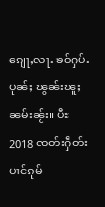ၵျေႃႇလႃႉ ၶဝ်ႁပ်ႉပုၼ်ႈ ၽွၼ်းၽူႈၼမ်းၼႂ်း။ ပီႊ2018 ၸတ်းႁဵတ်းပၢင်ၵုမ်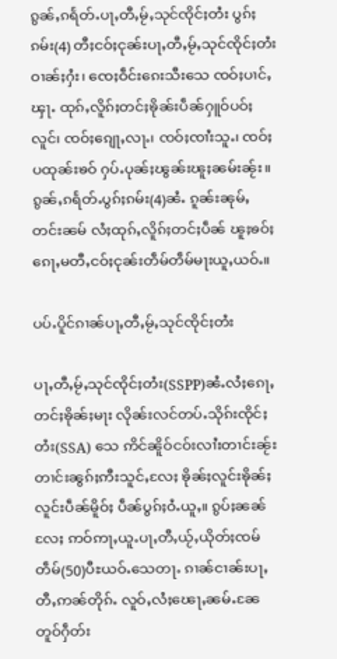ၵွၼ်ႇၵရႅတ်ႉပႃႇတီႇမႂ်ႇသုင်ၸိုင်ႈတႆး ပွၵ်ႈၵမ်း(4) တီႈငဝ်ႈငုၼ်းပႃႇတီႇမႂ်ႇသုင်ၸိုင်ႈတႆး ဝၢၼ်ႈႁႆး၊ ၸေႈဝဵင်းၵေးသီးသေ ၸဝ်ႈပၢင်ႇၾႃႉ ထုၵ်ႇလိူၵ်ႈတင်ႈၶိုၼ်းပဵၼ်ႁူဝ်ပဝ်ႈလူင်၊ ၸဝ်ႈၵျေႃႇလႃႉ၊ ၸဝ်ႈၸၢႆးသူႉ၊ ၸဝ်ႈပထုၼ်းၶဝ် ႁပ်ႉပုၼ်ႈၽွၼ်းၽူႈၼမ်းၼႂ်း။ ၵွၼ်ႇၵရႅတ်ႉပွၵ်ႈၵမ်း(4)ၼႆႉ ၵူၼ်းၼုမ်ႇ တင်းၼမ် လႆႈထုၵ်ႇလိူၵ်ႈတင်ႈပဵၼ် ၽူႈၶဝ်ႈၵေႃႇမတီႇငဝ်ႈငုၼ်းတဵမ်တဵမ်မႃးယူႇယဝ်ႉ။

ပပ်ႉပိူင်ၵၢၼ်ပႃႇတီႇမႂ်ႇသုင်ၸိုင်ႈတႆး

ပႃႇတီႇမႂ်ႇသုင်ၸိုင်ႈတႆး(SSPP)ၼႆႉလႆႈၵေႃႇတင်ႈၶိုၼ်ႈမႃး လိုၼ်းလင်တပ်ႉသိုၵ်းၸိုင်ႈတႆး(SSA) သေ ဢိင်ၼိူဝ်ငဝ်းလၢႆးတၢင်းၼႂ်း တၢင်းၼွၵ်ႈဢီးသူင်ႇလႄႈ ၶိုၼ်ႈလူင်းၶိုၼ်ႈလူင်းပဵၼ်မိူဝ်ႈ ပဵၼ်ပွၵ်ႈဝႆႉယူႇ။ ၵွပ်ႈၼၼ်လႄႈ ဢဝ်ဢႃႇယူႉပႃႇတီႇယႂ်ႇယိုတ်ႈၸမ်တဵမ်(50)ပီႊယဝ်ႉသေတႃႉ ၵၢၼ်ငၢၼ်းပႃႇတီႇဢၼ်တိုၵ်ႉ လူဝ်ႇလႆႈၽေႃႇၼမ်ႉၼႄတူဝ်ႁဵတ်း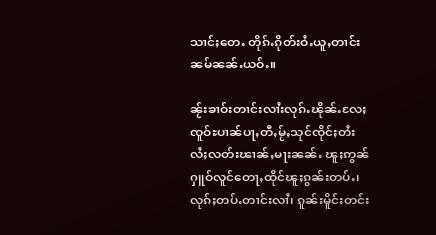သၢင်ႈတေႉ တိုၵ်ႉၵိုတ်းဝႆႉယူႇတၢင်းၼမ်ၼၼ်ႉယဝ်ႉ။

ၼႂ်းၶၢဝ်းတၢင်းလၢႆးလုၵ်ႉၽိုၼ်ႉလႄႈ ၸူဝ်ႊပၢၼ်ပႃႇတီႇမႂ်ႇသုင်ၸိုင်ႈတႆး လႆႈလတ်းၽၢၼ်ႇမႃးၼၼ်ႉ ၽူႈဢွၼ်ႁူဝ်လူင်တေႃႇထိုင်ၽူႈၵွၼ်းတပ်ႉ၊ လုၵ်ႈတပ်ႉတၢင်းလၢႆ၊ ၵူၼ်းမိူင်းတင်း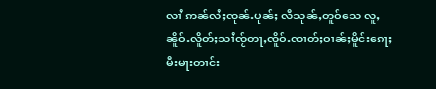လၢႆ ဢၼ်လႆႈၸုၼ်ႉပုၼ်ႈ လီသုၼ်ႇတူဝ်သေ လူႇၼိူဝ်ႉလိူတ်ႈသၢႆၸႂ်တႃႇၸိူဝ်ႉၸၢတ်ႈဝၢၼ်ႈမိူင်းၵေႃႈ မီးမႃးတၢင်း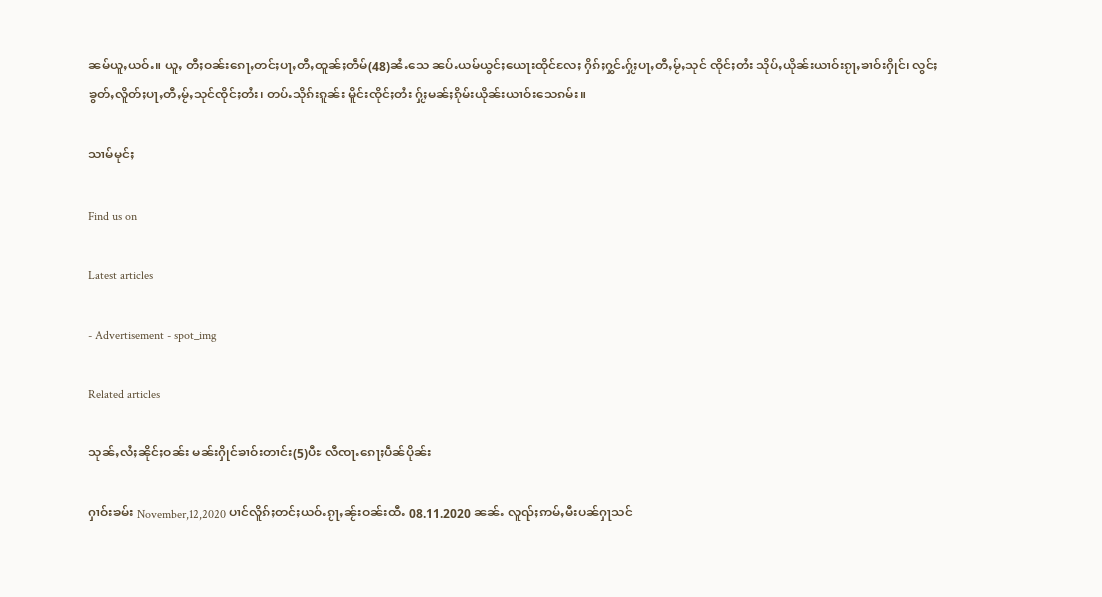ၼမ်ယူႇယဝ်ႉ။ ယူႇ တီႈဝၼ်းၵေႃႇတင်ႈပႃႇတီႇထူၼ်ႈတဵမ်(48)ၼႆႉသေ ၼပ်ႉယမ်ယွင်ႈယေႃးထိုင်လႄႈ ႁိၵ်ႈႁွင်ႉႁႂ်ႈပႃႇတီႇမႂ်ႇသုင် ၸိုင်ႈတႆး သိုပ်ႇယိုၼ်းယၢဝ်းၵႂႃႇၶၢဝ်းႁိုင်၊ လွင်ႈၶွတ်ႇလိူတ်ႈပႃႇတီႇမႂ်ႇသုင်ၸိုင်ႈတႆး၊ တပ်ႉသိုၵ်းၵူၼ်း မိူင်းၸိုင်ႈတႆး ႁႂ်ႈမၼ်ႈၵိုမ်းယိုၼ်းယၢဝ်းသေၵမ်း။

သၢမ်မုင်ႈ

Find us on

Latest articles

- Advertisement - spot_img

Related articles

သုၼ်ႇလႆႈၼိုင်ႈဝၼ်း မၼ်းႁိုင်ၶၢဝ်းတၢင်း(5)ပီႊ လီၸႃႉၵေႃႈပဵၼ်ပိုၼ်း

ႁၢဝ်းၶမ်း November,12,2020 ပၢင်လိူၵ်ႈတင်ႈယဝ်ႉၵႂႃႇၼႂ်းဝၼ်းထီႉ 08.11.2020 ၼၼ်ႉ လူၺ်ႈဢမ်ႇမီးပၼ်ႁႃသင်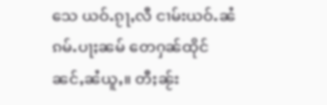သေ ယဝ်ႉၵႂႃႇလီ ငၢမ်းယဝ်ႉၼႆ ၵမ်ႉပႃႈၼမ် တေႁၼ်ထိုင်ၼင်ႇၼႆယူႇ။ တီႈၼႂ်း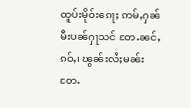ထူပ်းမိုဝ်းၵေႃႈ ဢမ်ႇႁၼ်မီးပၼ်ႁႃသင် တႄႉၼင်ႇၵဝ်ႇ၊ ၽွၼ်းလႆႈမၼ်းတႄႉ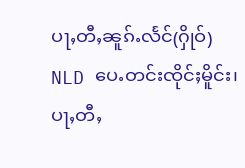ပႃႇတီႇၼူၵ်ႉလႅင်(ႁိုဝ်) NLD ပေႉတင်းၸိုင်ႈမိူင်း၊ ပႃႇတီႇ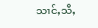သၢင်ႇသီႇ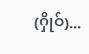(ႁိုဝ်)...